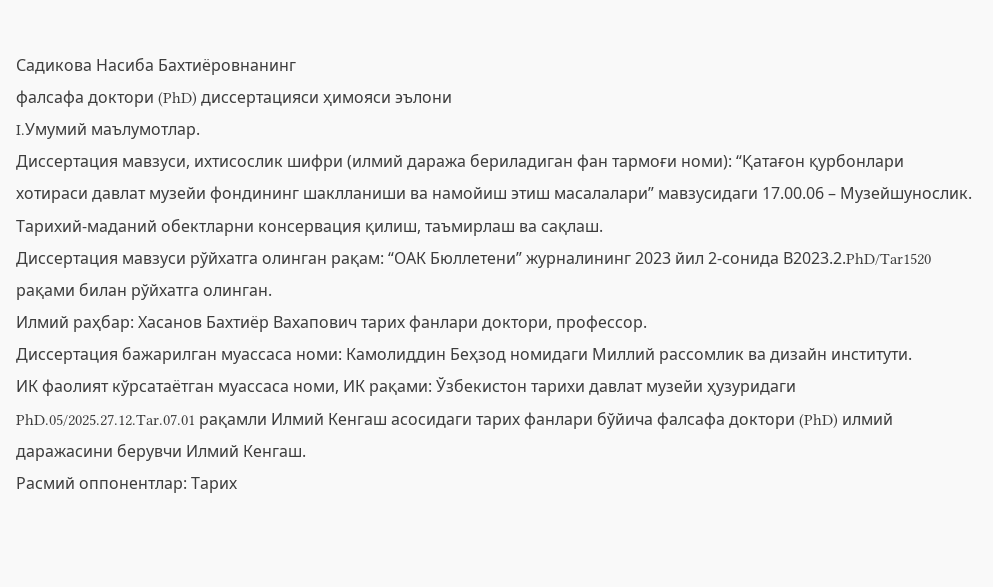Садикова Насиба Бахтиёровнанинг
фалсафа доктори (PhD) диссертацияси ҳимояси эълони
I.Умумий маълумотлар.
Диссертация мавзуси, ихтисослик шифри (илмий даража бериладиган фан тармоғи номи): “Қатағон қурбонлари хотираси давлат музейи фондининг шаклланиши ва намойиш этиш масалалари” мавзусидаги 17.00.06 – Музейшунослик. Тарихий-маданий обектларни консервация қилиш, таъмирлаш ва сақлаш.
Диссертация мавзуси рўйхатга олинган рақам: “ОАК Бюллетени” журналининг 2023 йил 2-сонида В2023.2.PhD/Tar1520 рақами билан рўйхатга олинган.
Илмий раҳбар: Хасанов Бахтиёр Вахапович тарих фанлари доктори, профессор.
Диссертация бажарилган муассаса номи: Камолиддин Беҳзод номидаги Миллий рассомлик ва дизайн институти.
ИК фаолият кўрсатаётган муассаса номи, ИК рақами: Ўзбекистон тарихи давлат музейи ҳузуридаги PhD.05/2025.27.12.Tar.07.01 рақамли Илмий Кенгаш асосидаги тарих фанлари бўйича фалсафа доктори (PhD) илмий даражасини берувчи Илмий Кенгаш.
Расмий оппонентлар: Тарих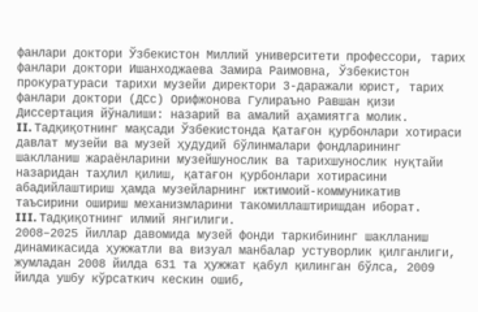фанлари доктори Ўзбекистон Миллий университети профессори, тарих фанлари доктори Ишанходжаева Замира Раимовна, Ўзбекистон прокуратураси тарихи музейи директори 3-даражали юрист, тарих фанлари доктори (ДСс) Орифжонова Гулираъно Равшан қизи
Диссертация йўналиши: назарий ва амалий аҳамиятга молик.
II. Тадқиқотнинг мақсади Ўзбекистонда Қатағон қурбонлари хотираси давлат музейи ва музей ҳудудий бўлинмалари фондларининг шаклланиш жараёнларини музейшунослик ва тарихшунослик нуқтайи назаридан таҳлил қилиш, қатағон қурбонлари хотирасини абадийлаштириш ҳамда музейларнинг ижтимоий-коммуникатив таъсирини ошириш механизмларини такомиллаштиришдан иборат.
III. Тадқиқотнинг илмий янгилиги.
2008–2025 йиллар давомида музей фонди таркибининг шаклланиш динамикасида ҳужжатли ва визуал манбалар устуворлик қилганлиги, жумладан 2008 йилда 631 та ҳужжат қабул қилинган бўлса, 2009 йилда ушбу кўрсаткич кескин ошиб,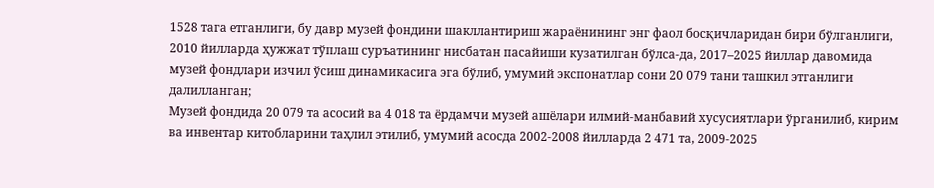1528 тага етганлиги, бу давр музей фондини шакллантириш жараёнининг энг фаол босқичларидан бири бўлганлиги, 2010 йилларда ҳужжат тўплаш суръатининг нисбатан пасайиши кузатилган бўлса-да, 2017–2025 йиллар давомида музей фондлари изчил ўсиш динамикасига эга бўлиб, умумий экспонатлар сони 20 079 тани ташкил этганлиги далилланган;
Музей фондида 20 079 та асосий ва 4 018 та ёрдамчи музей ашёлари илмий-манбавий хусусиятлари ўрганилиб, кирим ва инвентар китобларини таҳлил этилиб, умумий асосда 2002-2008 йилларда 2 471 та, 2009-2025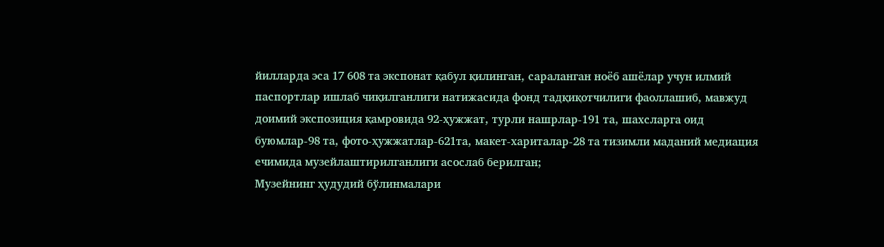йилларда эса 17 608 та экспонат қабул қилинган, сараланган ноёб ашёлар учун илмий паспортлар ишлаб чиқилганлиги натижасида фонд тадқиқотчилиги фаоллашиб, мавжуд доимий экспозиция қамровида 92-ҳужжат, турли нашрлар-191 та, шахсларга оид буюмлар-98 та, фото-ҳужжатлар-621та, макет-хариталар-28 та тизимли маданий медиация ечимида музейлаштирилганлиги асослаб берилган;
Музейнинг ҳудудий бўлинмалари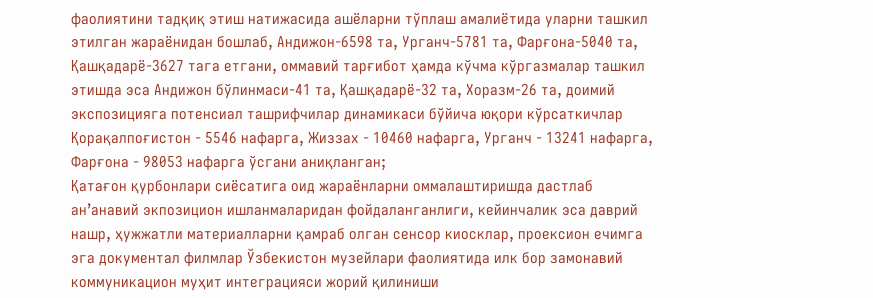фаолиятини тадқиқ этиш натижасида ашёларни тўплаш амалиётида уларни ташкил этилган жараёнидан бошлаб, Андижон-6598 та, Урганч-5781 та, Фарғона-5040 та, Қашқадарё-3627 тага етгани, оммавий тарғибот ҳамда кўчма кўргазмалар ташкил этишда эса Андижон бўлинмаси-41 та, Қашқадарё-32 та, Хоразм-26 та, доимий экспозицияга потенсиал ташрифчилар динамикаси бўйича юқори кўрсаткичлар Қорақалпоғистон - 5546 нафарга, Жиззах - 10460 нафарга, Урганч - 13241 нафарга, Фарғона - 98053 нафарга ўсгани аниқланган;
Қатағон қурбонлари сиёсатига оид жараёнларни оммалаштиришда дастлаб анʼанавий экпозицион ишланмаларидан фойдаланганлиги, кейинчалик эса даврий нашр, ҳужжатли материалларни қамраб олган сенсор киосклар, проексион ечимга эга документал филмлар Ўзбекистон музейлари фаолиятида илк бор замонавий коммуникацион муҳит интеграцияси жорий қилиниши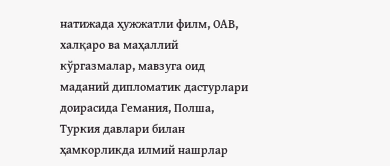натижада ҳужжатли филм, ОАВ, халқаро ва маҳаллий кўргазмалар, мавзуга оид маданий дипломатик дастурлари доирасида Гемания, Полша, Туркия давлари билан ҳамкорликда илмий нашрлар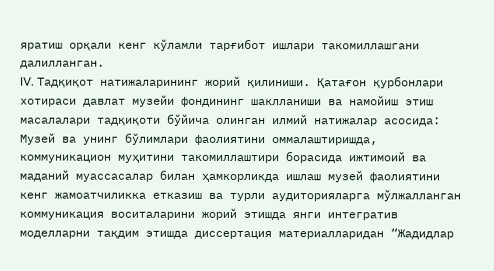яратиш орқали кенг кўламли тарғибот ишлари такомиллашгани далилланган.
IV. Тадқиқот натижаларининг жорий қилиниши. Қатағон қурбонлари хотираси давлат музейи фондининг шаклланиши ва намойиш этиш масалалари тадқиқоти бўйича олинган илмий натижалар асосида:
Музей ва унинг бўлимлари фаолиятини оммалаштиришда, коммуникацион муҳитини такомиллаштири борасида ижтимоий ва маданий муассасалар билан ҳамкорликда ишлаш музей фаолиятини кенг жамоатчиликка етказиш ва турли аудиторияларга мўлжалланган коммуникация воситаларини жорий этишда янги интегратив моделларни тақдим этишда диссертация материалларидан “Жадидлар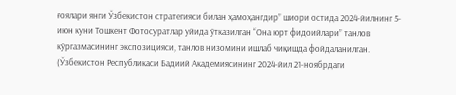ғоялари янги Ўзбекистон стратегияси билан ҳамоҳангдир” шиори остида 2024-йилнинг 5-июн куни Тошкент Фотосуратлар уйида ўтказилган “Она юрт фидоийлари” танлов кўргазмасининг экспозицияси, танлов низомини ишлаб чиқишда фойдаланилган. (Ўзбекистон Республикаси Бадиий Академиясининг 2024-йил 21-ноябрдаги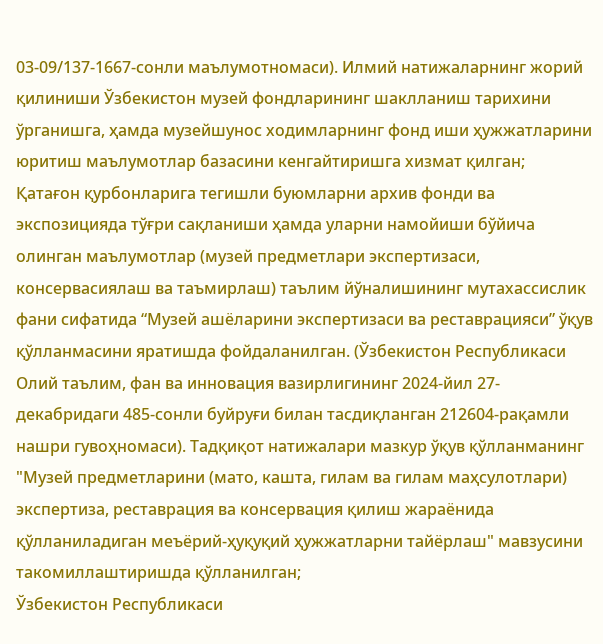03-09/137-1667-сонли маълумотномаси). Илмий натижаларнинг жорий қилиниши Ўзбекистон музей фондларининг шаклланиш тарихини ўрганишга, ҳамда музейшунос ходимларнинг фонд иши ҳужжатларини юритиш маълумотлар базасини кенгайтиришга хизмат қилган;
Қатағон қурбонларига тегишли буюмларни архив фонди ва экспозицияда тўғри сақланиши ҳамда уларни намойиши бўйича олинган маълумотлар (музей предметлари экспертизаси, консервасиялаш ва таъмирлаш) таълим йўналишининг мутахассислик фани сифатида “Музей ашёларини экспертизаси ва реставрацияси” ўқув қўлланмасини яратишда фойдаланилган. (Ўзбекистон Республикаси Олий таълим, фан ва инновация вазирлигининг 2024-йил 27-декабридаги 485-сонли буйруғи билан тасдиқланган 212604-рақамли нашри гувоҳномаси). Тадқиқот натижалари мазкур ўқув қўлланманинг "Музей предметларини (мато, кашта, гилам ва гилам маҳсулотлари) экспертиза, реставрация ва консервация қилиш жараёнида қўлланиладиган меъёрий-ҳуқуқий ҳужжатларни тайёрлаш" мавзусини такомиллаштиришда қўлланилган;
Ўзбекистон Республикаси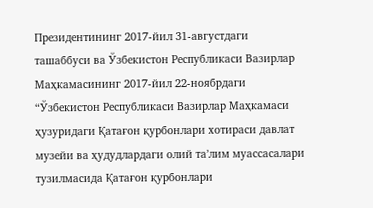Президентининг 2017-йил 31-августдаги ташаббуси ва Ўзбекистон Республикаси Вазирлар Маҳкамасининг 2017-йил 22-ноябрдаги “Ўзбекистон Республикаси Вазирлар Маҳкамаси ҳузуридаги Қатағон қурбонлари хотираси давлат музейи ва ҳудудлардаги олий таʼлим муассасалари тузилмасида Қатағон қурбонлари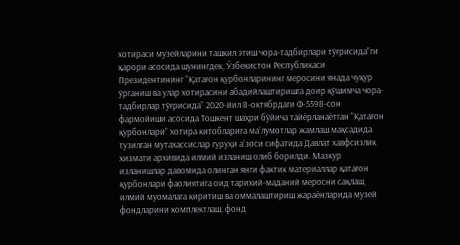хотираси музейларини ташкил этиш чора-тадбирлари тўғрисида”ги қарори асосида шунингдек, Ўзбекистон Республикаси Президентининг “Қатағон қурбонларининг меросини янада чуқур ўрганиш ва улар хотирасини абадийлаштиришга доир қўшимча чора-тадбирлар тўғрисида” 2020-йил 8-октябрдаги Ф-5598-сон фармойиши асосида Тошкент шаҳри бўйича тайёрланаётган “Қатағон қурбонлари” хотира китобларига маʼлумотлар жамлаш мақсадида тузилган мутахассислар гуруҳи аʼзоси сифатида Давлат хавфсизлик хизмати архивида илмий изланиш олиб борилди. Мазкур изланишлар давомида олинган янги фактик материаллар қатағон қурбонлари фаолиятига оид тарихий-маданий меросни сақлаш, илмий муомалага киритиш ва оммалаштириш жараёнларида музей фондларини комплектлаш, фонд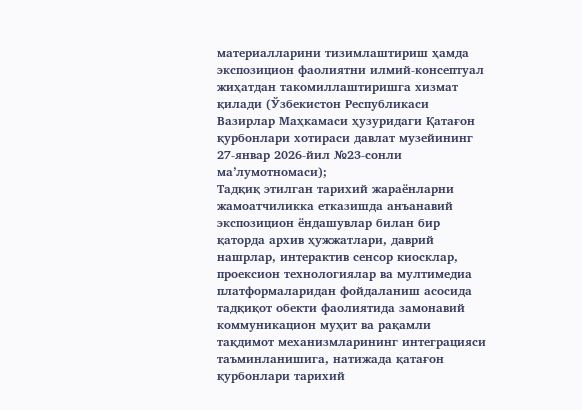материалларини тизимлаштириш ҳамда экспозицион фаолиятни илмий-консептуал жиҳатдан такомиллаштиришга хизмат қилади (Ўзбекистон Республикаси Вазирлар Маҳкамаси ҳузуридаги Қатағон қурбонлари хотираси давлат музейининг 27-январ 2026-йил №23-сонли маʼлумотномаси);
Тадқиқ этилган тарихий жараёнларни жамоатчиликка етказишда анъанавий экспозицион ёндашувлар билан бир қаторда архив ҳужжатлари, даврий нашрлар, интерактив сенсор киосклар, проексион технологиялар ва мултимедиа платформаларидан фойдаланиш асосида тадқиқот обекти фаолиятида замонавий коммуникацион муҳит ва рақамли тақдимот механизмларининг интеграцияси таъминланишига, натижада қатағон қурбонлари тарихий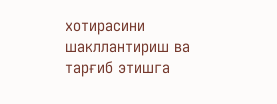хотирасини шакллантириш ва тарғиб этишга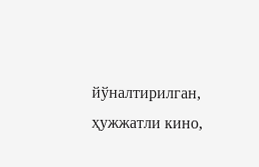йўналтирилган, ҳужжатли кино,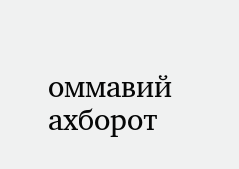оммавий ахборот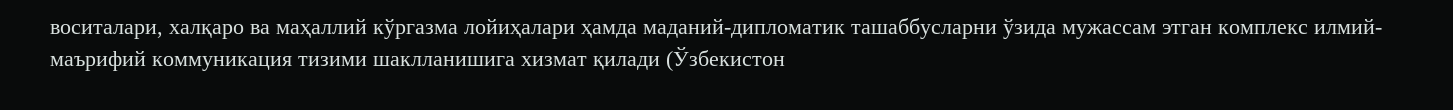воситалари, халқаро ва маҳаллий кўргазма лойиҳалари ҳамда маданий-дипломатик ташаббусларни ўзида мужассам этган комплекс илмий-маърифий коммуникация тизими шаклланишига хизмат қилади (Ўзбекистон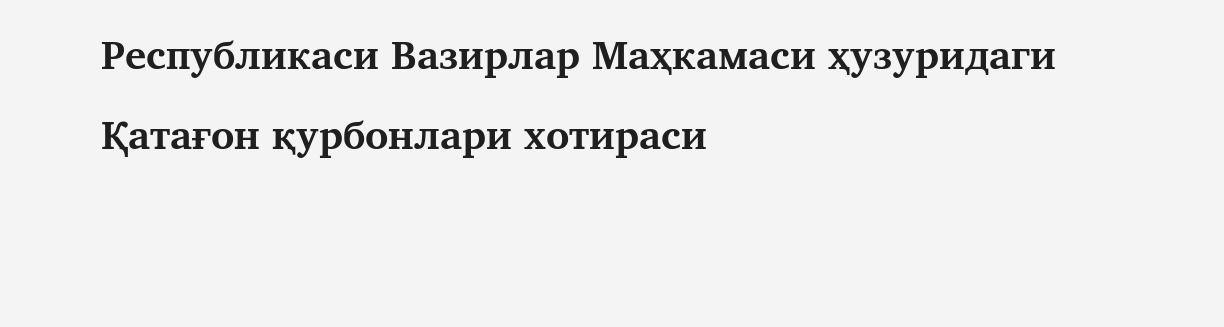Республикаси Вазирлар Маҳкамаси ҳузуридаги Қатағон қурбонлари хотираси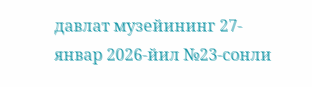давлат музейининг 27-январ 2026-йил №23-сонли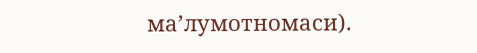маʼлумотномаси).